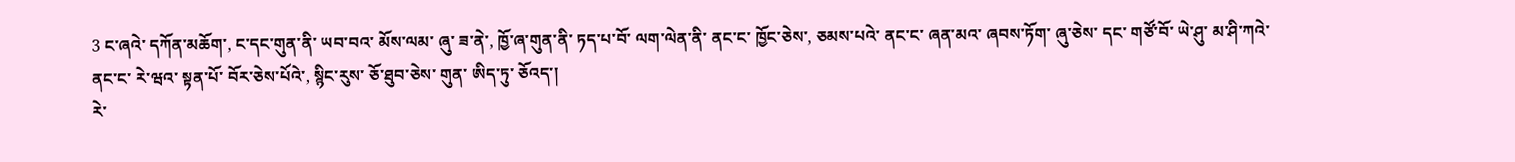3 ང་ཞའེ་ དཀོན་མཆོག་, ང་དང་གུན་ནི་ ཡབ་བའ་ མོས་ལམ་ ཞུ་ ཟ་ནེ་, ཁྱོ་ཞ་གུན་ནི་ ཏད་པ་བོ་ ལག་ལེན་ནི་ ནང་ང་ ཁྱོང་ཅེས་, ཅམས་པའེ་ ནང་ང་ ཞན་མའ་ ཞབས་ཏོག་ ཞུ་ཅེས་ དང་ གཙོ་བོ་ ཡེ་ཤུ་ མ་ཤི་ཀའེ་ ནང་ང་ རེ་ཝའ་ སྟན་པོ་ བོར་ཅེས་པོའེ་, སྙིང་རུས་ ཅོ་ཐུབ་ཅེས་ གུན་ ཨིད་ཏུ་ ཅོའད་།
རེ་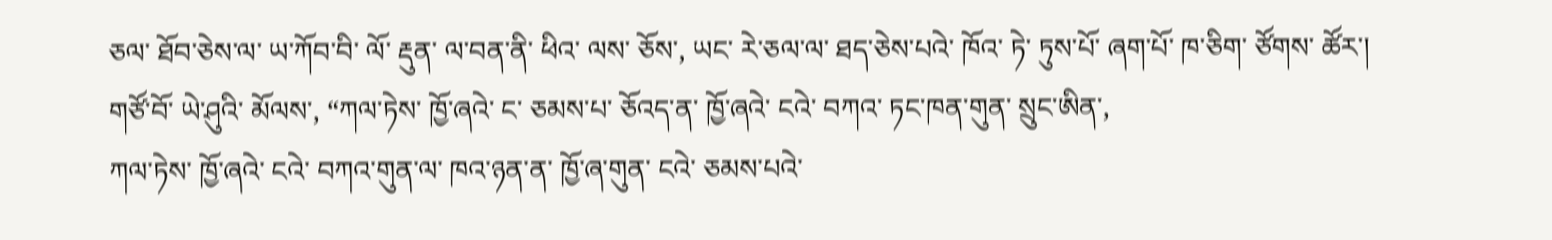ཅལ་ ཐོབ་ཅེས་ལ་ ཡ་ཀོབ་བི་ ལོ་ རྡུན་ ལ་བན་ནི་ ཕིའ་ ལས་ ཅོས་, ཡང་ རེ་ཅལ་ལ་ ཐད་ཅེས་པའེ་ ཁོའ་ ཏེ་ ཏུས་པོ་ ཞག་པོ་ ཁ་ཅིག་ ཙོགས་ ཚོར་།
གཙོ་བོ་ ཡེ་ཤུའི་ མོལས་, “ཀལ་ཏེས་ ཁྱོ་ཞའེ་ ང་ ཅམས་པ་ ཅོའད་ན་ ཁྱོ་ཞའེ་ ངའེ་ བཀའ་ ཏང་ཁན་གུན་ སྲུང་ཨིན་,
ཀལ་ཏེས་ ཁྱོ་ཞའེ་ ངའེ་ བཀའ་གུན་ལ་ ཁའ་ཉན་ན་ ཁྱོ་ཞ་གུན་ ངའེ་ ཅམས་པའེ་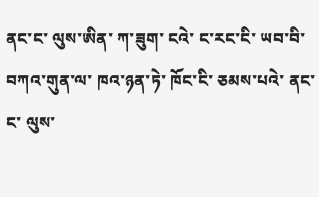ནང་ང་ ལུས་ཨིན་ ཀ་ཟུག་ ངའེ་ ང་རང་ངི་ ཡབ་བི་ བཀའ་གུན་ལ་ ཁའ་ཉན་ཏེ་ ཁོང་ངི་ ཅམས་པའེ་ ནང་ང་ ལུས་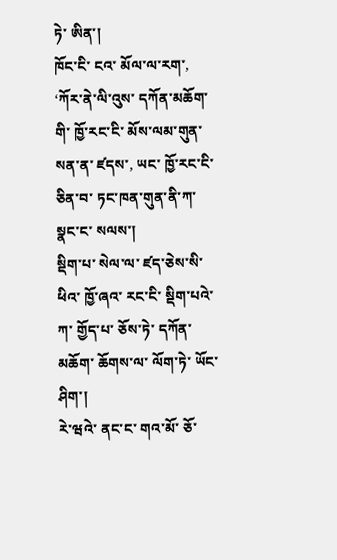ཏེ་ ཨིན་།
ཁོང་ངི་ ངའ་ མོལ་ལ་རག་, ‘ཀོར་ནེ་ལི་འུས་ དཀོན་མཆོག་གི་ ཁྱོ་རང་ངི་ མོས་ལམ་གུན་ སན་ན་ ཛདས་, ཡང་ ཁྱོ་རང་ངི་ ཅིན་བ་ ཏང་ཁན་གུན་ནི་ཀ་ སྣང་ང་ སལས་།
སྡིག་པ་ སེལ་ལ་ ཛད་ཅེས་སི་ ཕིའ་ ཁྱོ་ཞའ་ རང་ངི་ སྡིག་པའེ་ཀ་ གྱོད་པ་ ཅོས་ཏེ་ དཀོན་མཆོག་ ཆོགས་ལ་ ལོག་ཏེ་ ཡོང་ཤིག་།
རེ་ཝའེ་ ནང་ང་ གའ་མོ་ ཅོ་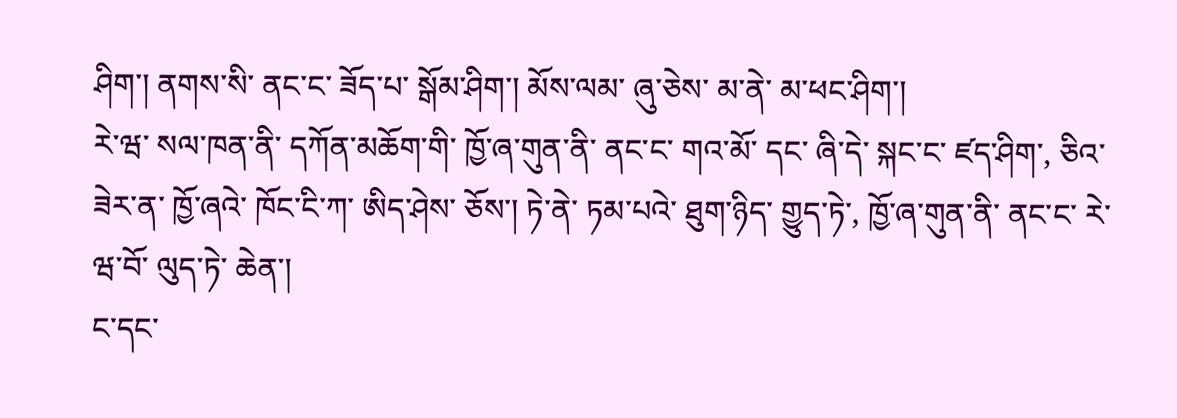ཤིག་། ནགས་སི་ ནང་ང་ ཟོད་པ་ སྒོམ་ཤིག་། མོས་ལམ་ ཞུ་ཅེས་ མ་ནེ་ མ་ཕང་ཤིག་།
རེ་ཝ་ སལ་ཁན་ནི་ དཀོན་མཆོག་གི་ ཁྱོ་ཞ་གུན་ནི་ ནང་ང་ གའ་མོ་ དང་ ཞི་དེ་ སྐང་ང་ ཛད་ཤིག་, ཅིའ་ཟེར་ན་ ཁྱོ་ཞའེ་ ཁོང་ངི་ཀ་ ཨིད་ཤེས་ ཅོས་། ཏེ་ནེ་ ཏམ་པའེ་ ཐུག་ཉིད་ གྱུད་ཏེ་, ཁྱོ་ཞ་གུན་ནི་ ནང་ང་ རེ་ཝ་བོ་ ལུད་ཏེ་ ཆེན་།
ང་དང་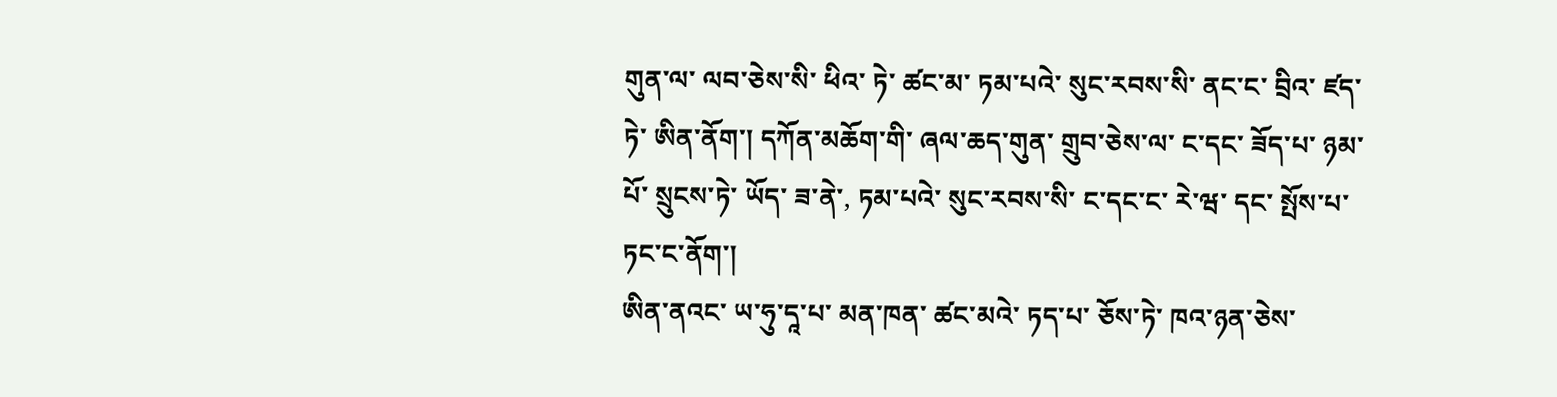གུན་ལ་ ལབ་ཅེས་སི་ ཕིའ་ ཏེ་ ཚང་མ་ ཏམ་པའེ་ སུང་རབས་སི་ ནང་ང་ བྲིའ་ ཛད་ཏེ་ ཨིན་ནོག་། དཀོན་མཆོག་གི་ ཞལ་ཆད་གུན་ གྲུབ་ཅེས་ལ་ ང་དང་ ཟོད་པ་ ཉམ་པོ་ སྲུངས་ཏེ་ ཡོད་ ཟ་ནེ་, ཏམ་པའེ་ སུང་རབས་སི་ ང་དང་ང་ རེ་ཝ་ དང་ སྤོས་པ་ ཏང་ང་ནོག་།
ཨིན་ནའང་ ཡ་ཧུ་དཱ་པ་ མན་ཁན་ ཚང་མའེ་ ཏད་པ་ ཅོས་ཏེ་ ཁའ་ཉན་ཅེས་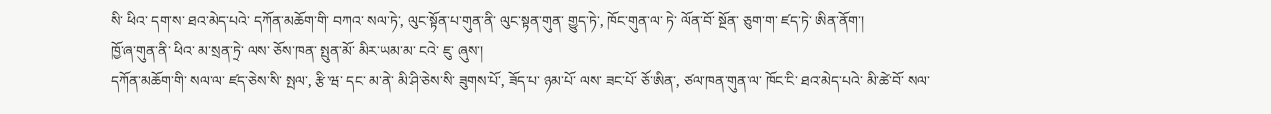སི་ ཕིའ་ དག་ས་ ཐའ་མེད་པའེ་ དཀོན་མཆོག་གི་ བཀའ་ སལ་ཏེ་, ལུང་སྟོན་པ་གུན་ནི་ ལུང་སྟན་གུན་ གྱུད་ཏེ་, ཁོང་གུན་ལ་ ཏེ་ ལོན་བོ་ སྔོན་ ཅུག་ག་ ཛད་ཏེ་ ཨིན་ནོག་།
ཁྱོ་ཞ་གུན་ནི་ ཕིའ་ མ་སྲན་ཏྲེ་ ལས་ ཅོས་ཁན་ སྤུན་མོ་ མིར་ཡམ་མ་ ངའེ་ ཇུ་ ཞུས་།
དཀོན་མཆོག་གི་ སལ་ལ་ ཛད་ཅེས་སི་ སྤལ་, རྩི་ཝ་ དང་ མ་ནེ་ མི་ཤི་ཅེས་སི་ ཟུགས་པོ་, ཟོད་པ་ ཉམ་པོ་ ལས་ ཟང་པོ་ ཅོ་ཨིན་, ཙལ་ཁན་གུན་ལ་ ཁོང་ངི་ ཐའ་མེད་པའེ་ མི་ཚེ་བོ་ སལ་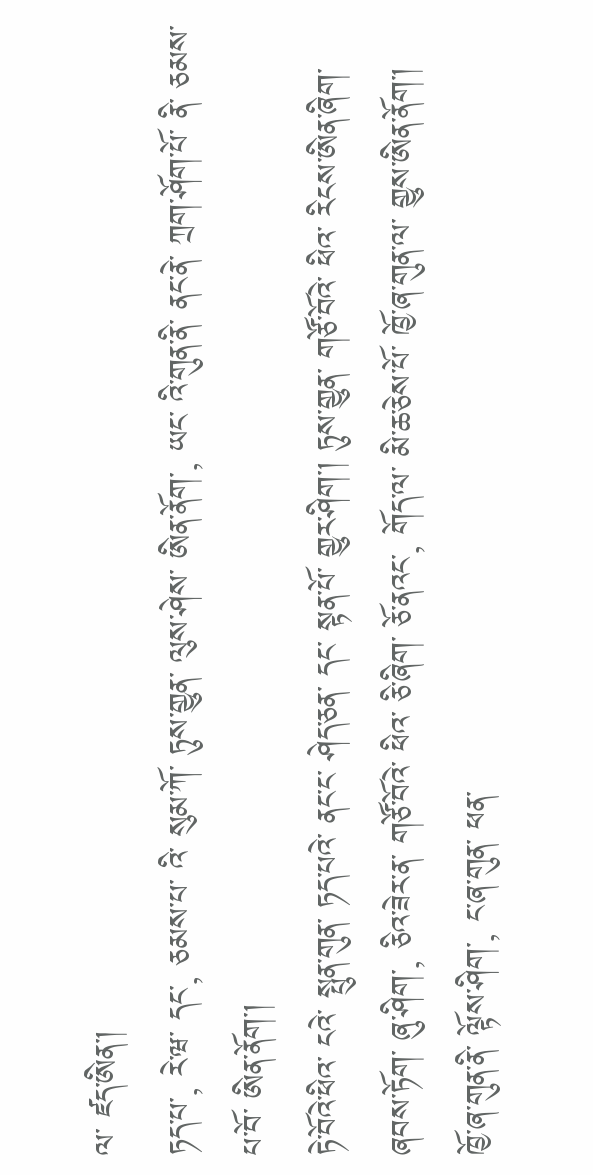ལ་ ཛད་ཨིན་།
ཏད་པ་, རེ་ཝ་ དང་, ཅམས་པ་ འི་ སུམ་ཀོ་ ཏུས་གྱུན་ ལུས་ཤེས་ ཨིན་ནོག་, ཡང་ འི་གུན་ནི་ ནང་ནེ་ ཀྲག་ཤོག་པོ་ ནི་ ཅམས་པ་བོ་ ཨིན་ནོག་།
ཏེ་བོའེ་ཕིའ་ ངའེ་ སྤུན་གུན་ ཏད་པའེ་ ནང་ང་ ཤེད་ཅན་ དང་ སྟན་པོ་ གྱུར་ཤིག་། ཏུས་གྱུན་ གཙོ་བོའེ་ ཕིའ་ རིངས་ཨིན་ཞིག་ ཞབས་ཏོག་ ཞུ་ཤིག་, ཅིའ་ཟེར་ན་ གཙོ་བོའེ་ ཕིའ་ ཅི་ཞིག་ ཅོ་ནའང་, གོད་ལ་ མི་ཆ་ཅེས་པོ་ ཁྱོ་ཞ་གུན་ལ་ གྱུས་ཨིན་ནོག་།
ཁྱོ་ཞ་གུན་ནི་ ལྟོས་ཤིག་, ང་ཞ་གུན་ ཕན་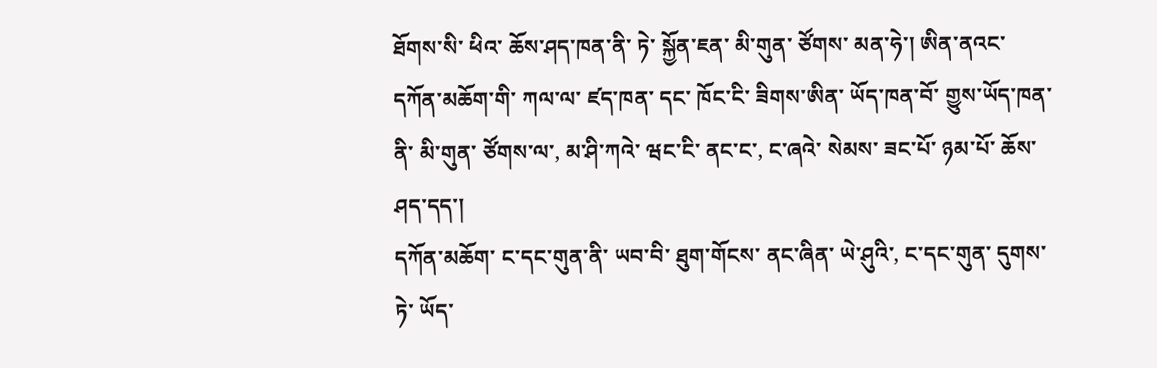ཐོགས་སི་ ཕིའ་ ཆོས་ཤད་ཁན་ནི་ ཏེ་ སྐྱོན་ཇན་ མི་གུན་ ཙོགས་ མན་ཧེ་། ཨིན་ནའང་ དཀོན་མཆོག་གི་ ཀལ་ལ་ ཛད་ཁན་ དང་ ཁོང་ངི་ ཟིགས་ཨིན་ ཡོད་ཁན་བོ་ གྱུས་ཡོད་ཁན་ནི་ མི་གུན་ ཙོགས་ལ་, མ་ཤི་ཀའེ་ ཝང་ངི་ ནང་ང་, ང་ཞའེ་ སེམས་ ཟང་པོ་ ཉམ་པོ་ ཆོས་ཤད་དད་།
དཀོན་མཆོག་ ང་དང་གུན་ནི་ ཡབ་བི་ ཐུག་གོངས་ ནང་ཞིན་ ཡེ་ཤུའི་, ང་དང་གུན་ དུགས་ཏེ་ ཡོད་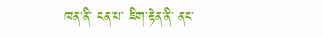ཁན་ནི་ ངན་པ་ ཇིག་རྟེན་ནི་ ནང་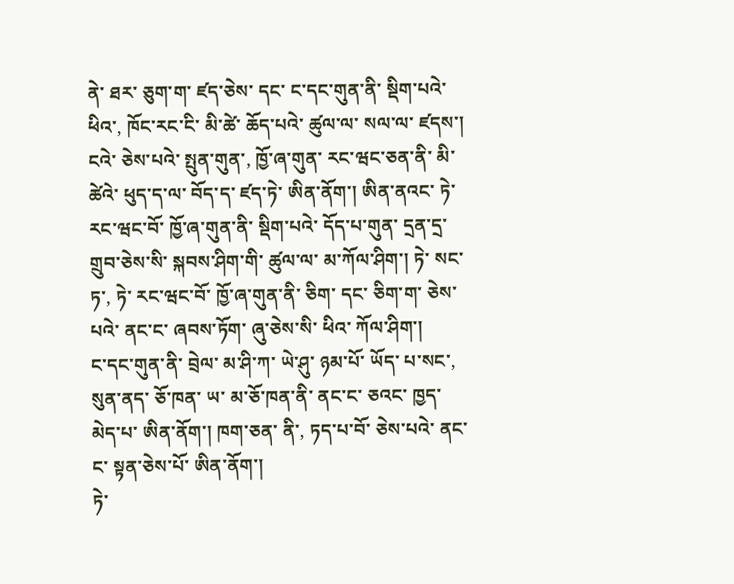ནེ་ ཐར་ ཅུག་ག་ ཛད་ཅེས་ དང་ ང་དང་གུན་ནི་ སྡིག་པའེ་ ཕིའ་, ཁོང་རང་ངི་ མི་ཚེ་ ཆོད་པའེ་ ཚུལ་ལ་ སལ་ལ་ ཛདས་།
ངའེ་ ཅེས་པའེ་ སྤུན་གུན་, ཁྱོ་ཞ་གུན་ རང་ཝང་ཅན་ནི་ མི་ཚེའེ་ ཕུད་ད་ལ་ བོད་ད་ ཛད་ཏེ་ ཨིན་ནོག་། ཨིན་ནའང་ ཏེ་ རང་ཝང་བོ་ ཁྱོ་ཞ་གུན་ནི་ སྡིག་པའེ་ དོད་པ་གུན་ དྲན་དྲ་ གྲུབ་ཅེས་སི་ སྐབས་ཤིག་གི་ ཚུལ་ལ་ མ་ཀོལ་ཤིག་། ཏེ་ སང་ཏ་, ཏེ་ རང་ཝང་བོ་ ཁྱོ་ཞ་གུན་ནི་ ཅིག་ དང་ ཅིག་ག་ ཅེས་པའེ་ ནང་ང་ ཞབས་ཏོག་ ཞུ་ཅེས་སི་ ཕིའ་ ཀོལ་ཤིག་།
ང་དང་གུན་ནི་ བྲེལ་ མ་ཤི་ཀ་ ཡེ་ཤུ་ ཉམ་པོ་ ཡོད་ པ་སང་, སུན་ནད་ ཅོ་ཁན་ ཡ་ མ་ཅོ་ཁན་ནི་ ནང་ང་ ཅའང་ ཁྱད་ མེད་པ་ ཨིན་ནོག་། ཁག་ཅན་ ནི་, ཏད་པ་བོ་ ཅེས་པའེ་ ནང་ང་ སྟན་ཅེས་པོ་ ཨིན་ནོག་།
ཏེ་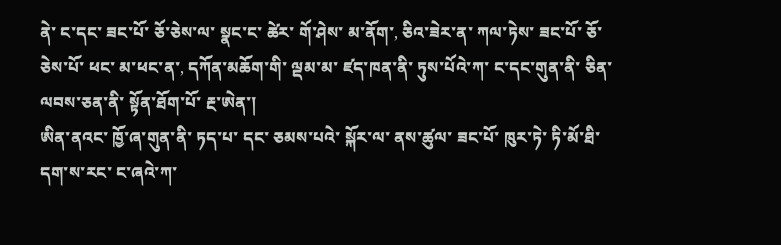ནེ་ ང་དང་ ཟང་པོ་ ཅོ་ཅེས་ལ་ སྣང་ང་ ཚེར་ གོ་ཤེས་ མ་ནོག་, ཅིའ་ཟེར་ན་ ཀལ་ཏེས་ ཟང་པོ་ ཅོ་ཅེས་པོ་ ཕང་ མ་ཕང་ན་, དཀོན་མཆོག་གི་ ལྡམ་མ་ ཛད་ཁན་ནི་ ཏུས་པོའེ་ཀ་ ང་དང་གུན་ནི་ ཅིན་ལབས་ཅན་ནི་ སྟོན་ཐོག་པོ་ རྔ་ཨེན་།
ཨིན་ནའང་ ཁྱོ་ཞ་གུན་ནི་ ཏད་པ་ དང་ ཅམས་པའེ་ སྐོར་ལ་ ནས་ཚུལ་ ཟང་པོ་ ཁུར་ཏེ་ ཏི་མོ་ཐི་ དག་ས་རང་ ང་ཞའེ་ཀ་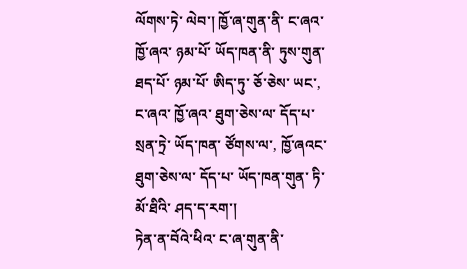ལོགས་ཏེ་ ལེབ་། ཁྱོ་ཞ་གུན་ནི་ ང་ཞའ་ ཁྱོ་ཞའ་ ཉམ་པོ་ ཡོད་ཁན་ནི་ ཏུས་གུན་ ཐད་པོ་ ཉམ་པོ་ ཨིད་ཏུ་ ཅོ་ཅེས་ ཡང་, ང་ཞའ་ ཁྱོ་ཞའ་ ཐུག་ཅེས་ལ་ དོད་པ་ སྲན་ཏྲེ་ ཡོད་ཁན་ ཙོགས་ལ་, ཁྱོ་ཞའང་ ཐུག་ཅེས་ལ་ དོད་པ་ ཡོད་ཁན་གུན་ ཏི་མོ་ཐིའི་ ཤད་ད་རག་།
ཏེན་ན་བོའེ་ཕིའ་ ང་ཞ་གུན་ནི་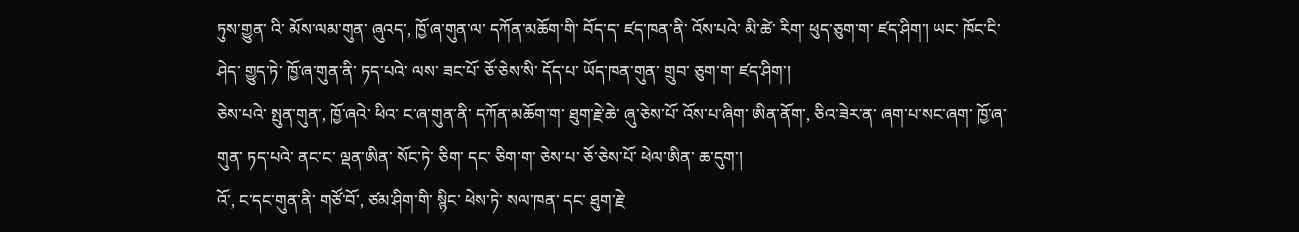ཏུས་གྱུན་ འི་ མོས་ལམ་གུན་ ཞུའད་, ཁྱོ་ཞ་གུན་ལ་ དཀོན་མཆོག་གི་ བོད་ད་ ཛད་ཁན་ནི་ འོས་པའེ་ མི་ཚེ་ རིག་ ཕུད་ཅུག་ག་ ཛད་ཤིག་། ཡང་ ཁོང་ངི་ ཤེད་ གྱུད་ཏེ་ ཁྱོ་ཞ་གུན་ནི་ ཏད་པའེ་ ལས་ ཟང་པོ་ ཅོ་ཅེས་སི་ དོད་པ་ ཡོད་ཁན་གུན་ གྲུབ་ ཅུག་ག་ ཛད་ཤིག་།
ཅེས་པའེ་ སྤུན་གུན་, ཁྱོ་ཞའེ་ ཕིའ་ ང་ཞ་གུན་ནི་ དཀོན་མཆོག་ག་ ཐུག་རྗེ་ཆེ་ ཞུ་ཅེས་པོ་ འོས་པ་ཞིག་ ཨིན་ནོག་, ཅིའ་ཟེར་ན་ ཞག་པ་སང་ཞག་ ཁྱོ་ཞ་གུན་ ཏད་པའེ་ ནང་ང་ ལྡན་ཨིན་ སོང་ཏེ་ ཅིག་ དང་ ཅིག་ག་ ཅེས་པ་ ཅོ་ཅེས་པོ་ ཕེལ་ཨིན་ ཆ་དུག་།
འོ་, ང་དང་གུན་ནི་ གཙོ་བོ་, ཙམ་ཤིག་གི་ སྙིང་ ཕེས་ཏེ་ སལ་ཁན་ དང་ ཐུག་རྗེ་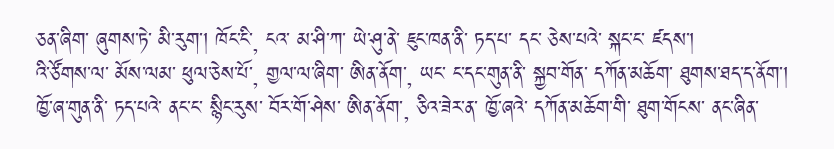ཅན་ཞིག་ ཞུགས་ཏེ་ མི་རུག་། ཁོང་ངི་, ངའ་ མ་ཤི་ཀ་ ཡེ་ཤུ་ནེ་ ཇུང་ཁན་ནི་ ཏད་པ་ དང་ ཅེས་པའེ་ སྐང་ང་ ཛདས་།
འི་ཙོགས་ལ་ མོས་ལམ་ ཕུལ་ཅེས་པོ་, གྱལ་ལ་ཞིག་ ཨིན་ནོག་, ཡང་ ང་དང་གུན་ནི་ སྐྱབ་གོན་ དཀོན་མཆོག་ ཐུགས་ཐད་ད་ནོག་།
ཁྱོ་ཞ་གུན་ནི་ ཏད་པའེ་ ནང་ང་ སྙིང་རུས་ བོར་གོ་ཤེས་ ཨིན་ནོག་, ཅིའ་ཟེར་ན་ ཁྱོ་ཞའེ་ དཀོན་མཆོག་གི་ ཐུག་གོངས་ ནང་ཞིན་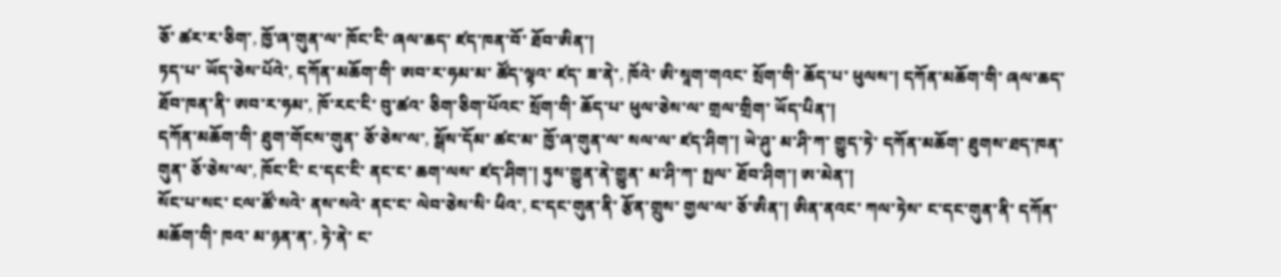ཅོ་ ཚར་ར་ཅིག་, ཁྱོ་ཞ་གུན་ལ་ ཁོང་ངི་ ཞལ་ཆད་ ཛད་ཁན་བོ་ ཐོབ་ཨིན་།
ཏད་པ་ ཡོད་ཅེས་པོའེ་, དཀོན་མཆོག་གི་ ཨབ་ར་ཧམ་མ་ ཚོད་ལྟའ་ ཛད་ ཟ་ནེ་, ཁོའེ་ ཨི་སཱག་གའང་ སྲོག་གི་ ཆོད་པ་ ཕུལས་། དཀོན་མཆོག་གི་ ཞལ་ཆད་ ཐོབ་ཁན་ནི་ ཨབ་ར་ཧམ་, ཁོ་རང་ངི་ བུ་ཚའ་ ཅིག་ཅིག་པོའང་ སྲོག་གི་ ཆོད་པ་ ཕུལ་ཅེས་ལ་ གྲལ་གྲིག་ ཡོད་པིན་།
དཀོན་མཆོག་གི་ ཐུག་གོངས་གུན་ ཅོ་ཅེས་ལ་, སྒོས་དོམ་ ཚང་མ་ ཁྱོ་ཞ་གུན་ལ་ སལ་ལ་ ཛད་ཤིག་། ཡེ་ཤུ་ མ་ཤི་ཀ་ གྱུད་ཏེ་ དཀོན་མཆོག་ ཐུགས་ཐད་ཁན་གུན་ ཅོ་ཅེས་ལ་, ཁོང་ངི་ ང་དང་ངི་ ནང་ང་ ཆག་ལས་ ཛད་ཤིག་། ཏུས་གྱུན་ནེ་གྱུན་ མ་ཤི་ཀ་ སྤལ་ ཐོབ་ཤིག་། ཨ་མེན་།
སོང་པ་སང་ ངལ་ཚོ་སའེ་ ནས་སའེ་ ནང་ང་ ལེབ་ཅེས་སི་ ཕིའ་, ང་དང་གུན་ནི་ རྩོན་གྲུས་ གྱལ་ལ་ ཅོ་ཨིན་། ཨིན་ནའང་ ཀལ་ཏེས་ ང་དང་གུན་ནི་ དཀོན་མཆོག་གི་ ཁའ་ མ་ཉན་ན་, ཏེ་ནེ་ ང་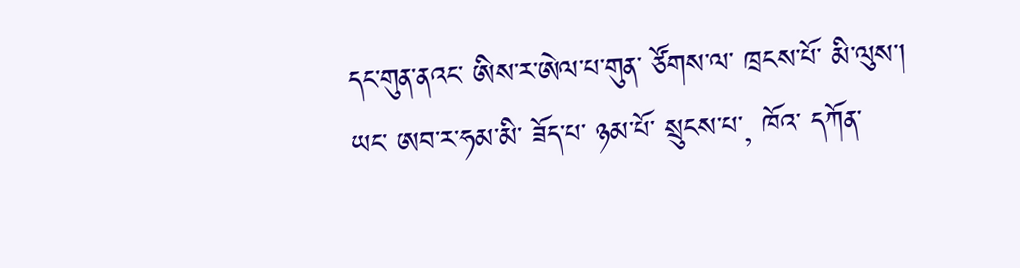དང་གུན་ནའང་ ཨིས་ར་ཨེལ་པ་གུན་ ཙོགས་ལ་ ཁྲངས་པོ་ མི་ལུས་།
ཡང་ ཨབ་ར་ཧམ་མི་ ཟོད་པ་ ཉམ་པོ་ སྲུངས་པ་, ཁོའ་ དཀོན་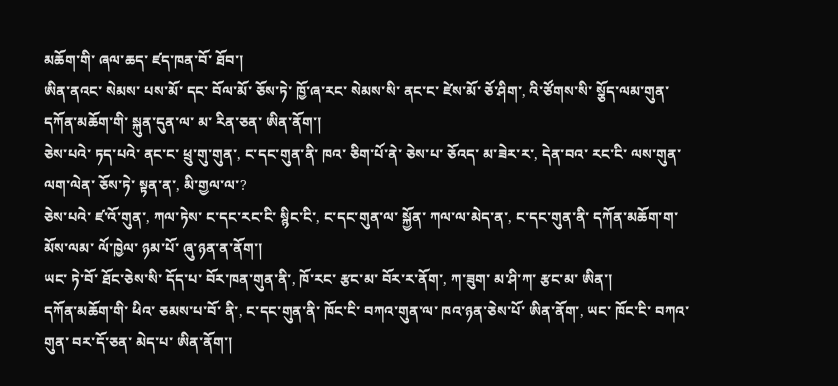མཆོག་གི་ ཞལ་ཆད་ ཛད་ཁན་བོ་ ཐོབ་།
ཨིན་ནའང་ སེམས་ པས་མོ་ དང་ བོལ་མོ་ ཅོས་ཏེ་ ཁྱོ་ཞ་རང་ སེམས་སི་ ནང་ང་ ཛེས་མོ་ ཅོ་ཤིག་, འི་ཙོགས་སི་ སྕོད་ལམ་གུན་ དཀོན་མཆོག་གི་ སྐུན་དུན་ལ་ མ་ རིན་ཅན་ ཨིན་ནོག་།
ཅེས་པའེ་ ཏད་པའེ་ ནང་ང་ ཕྲུ་གུ་གུན་, ང་དང་གུན་ནི་ ཁའ་ ཅིག་པོ་ནེ་ ཅེས་པ་ ཅོའད་ མ་ཟེར་ར་, དེན་བའ་ རང་ངི་ ལས་གུན་ ལག་ལེན་ ཅོས་ཏེ་ སྟན་ན་, མི་གྱལ་ལ་?
ཅེས་པའེ་ ཛ་འོ་གུན་, ཀལ་ཏེས་ ང་དང་རང་ངི་ སྙིང་ངི་, ང་དང་གུན་ལ་ སྐྱོན་ ཀལ་ལ་མེད་ན་, ང་དང་གུན་ནི་ དཀོན་མཆོག་ག་ མོས་ལམ་ ལོ་ཁྱེལ་ ཉམ་པོ་ ཞུ་ཉན་ན་ནོག་།
ཡང་ ཏེ་བོ་ ཐོང་ཅེས་སི་ དོད་པ་ བོར་ཁན་གུན་ནི་, ཁོ་རང་ རྩང་མ་ བོར་ར་ནོག་, ཀ་ཟུག་ མ་ཤི་ཀ་ རྩང་མ་ ཨིན་།
དཀོན་མཆོག་གི་ ཕིའ་ ཅམས་པ་བོ་ ནི་, ང་དང་གུན་ནི་ ཁོང་ངི་ བཀའ་གུན་ལ་ ཁའ་ཉན་ཅེས་པོ་ ཨིན་ནོག་, ཡང་ ཁོང་ངི་ བཀའ་གུན་ བར་དོ་ཅན་ མེད་པ་ ཨིན་ནོག་།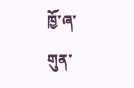ཁྱོ་ཞ་གུན་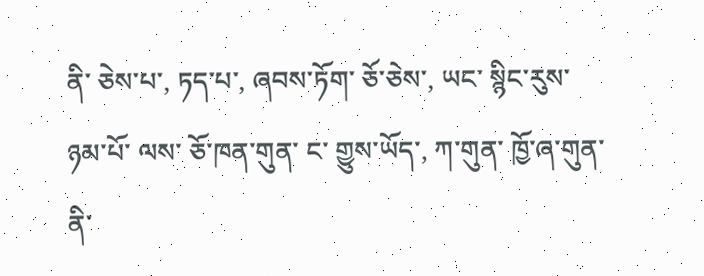ནི་ ཅེས་པ་, ཏད་པ་, ཞབས་ཏོག་ ཅོ་ཅེས་, ཡང་ སྙིང་རུས་ ཉམ་པོ་ ལས་ ཅོ་ཁན་གུན་ ང་ གྱུས་ཡོད་, ཀ་གུན་ ཁྱོ་ཞ་གུན་ནི་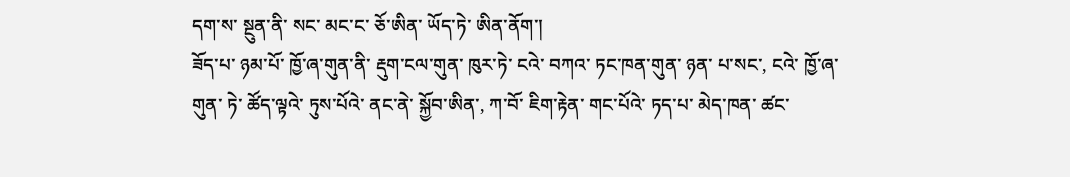དག་ས་ སྔུན་ནི་ སང་ མང་ང་ ཅོ་ཨིན་ ཡོད་ཏེ་ ཨིན་ནོག་།
ཟོད་པ་ ཉམ་པོ་ ཁྱོ་ཞ་གུན་ནི་ རྡུག་ངལ་གུན་ ཁུར་ཏེ་ ངའེ་ བཀའ་ ཏང་ཁན་གུན་ ཉན་ པ་སང་, ངའེ་ ཁྱོ་ཞ་གུན་ ཏེ་ ཚོད་ལྟའེ་ ཏུས་པོའེ་ ནང་ནེ་ སྐྱོབ་ཨིན་, ཀ་བོ་ ཇིག་རྟེན་ གང་པོའེ་ ཏད་པ་ མེད་ཁན་ ཚང་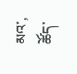མའ་, ཚོད་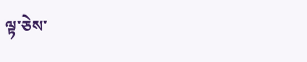ལྟ་ཅེས་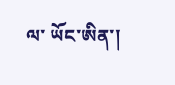ལ་ ཡོང་ཨིན་།